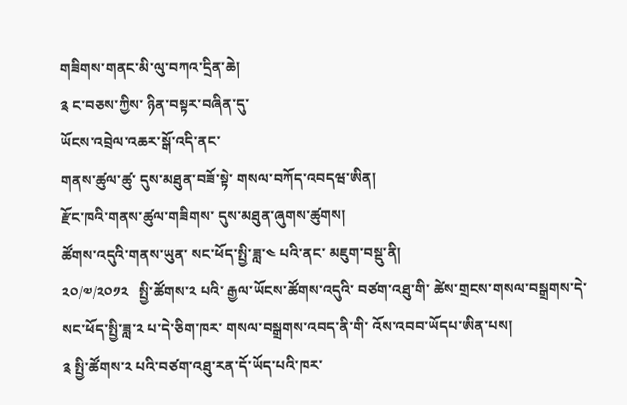གཟིགས་གནང་མི་ལུ་བཀའ་དྲིན་ཆེ།
༉ ང་བཅས་ཀྱིས་ ཉིན་བསྟར་བཞིན་དུ་
ཡོངས་འབྲེལ་འཆར་སྒོ་འདི་ནང་
གནས་ཚུལ་ཚུ་ དུས་མཐུན་བཟོ་སྟེ་ གསལ་བཀོད་འབདཝ་ཨིན།
རྫོང་ཁའི་གནས་ཚུལ་གཟིགས་ དུས་མཐུན་ཞུགས་ཚུགས།
ཚོགས་འདུའི་གནས་ཡུན་ སང་ཕོད་སྤྱི་ཟླ་༤ པའི་ནང་ མཇུག་བསྡུ་ནི།
༢༠/༧/༢༠༡༢   སྤྱི་ཚོགས་༢ པའི་ རྒྱལ་ཡོངས་ཚོགས་འདུའི་ བཙག་འཐུ་གི་ ཚེས་གྲངས་གསལ་བསྒྲགས་དེ་ སང་ཕོད་སྤྱི་ཟླ་༢ པ་དེ་ཅིག་ཁར་ གསལ་བསྒྲགས་འབད་ནི་གི་ འོས་འབབ་ཡོདཔ་ཨིན་པས།
༉ སྤྱི་ཚོགས་༢ པའི་བཙག་འཐུ་རན་དོ་ཡོད་པའི་ཁར་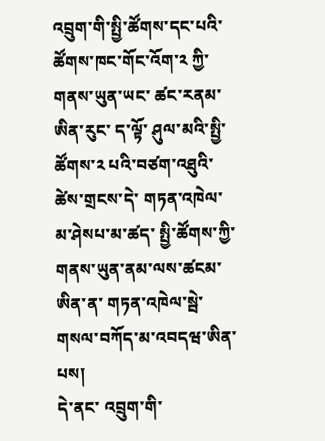འབྲུག་གི་སྤྱི་ཚོགས་དང་པའི་ ཚོགས་ཁང་གོང་འོག་༢ ཀྱི་ གནས་ཡུན་ཡང་ ཚང་རནམ་ཨིན་རུང་ ད་ལྟོ་ ཤུལ་མའི་སྤྱི་ཚོགས་༢ པའི་བཙག་འཐུའི་ཚེས་གྲངས་དེ་ གཏན་འཁེལ་མ་ཤེསཔ་མ་ཚད་ སྤྱི་ཚོགས་ཀྱི་ གནས་ཡུན་ནམ་ལས་ཚངམ་ཨིན་ན་ གཏན་འཁེལ་སྦེ་ གསལ་བཀོད་མ་འབདཝ་ཨིན་པས།
དེ་ནང་ འབྲུག་གི་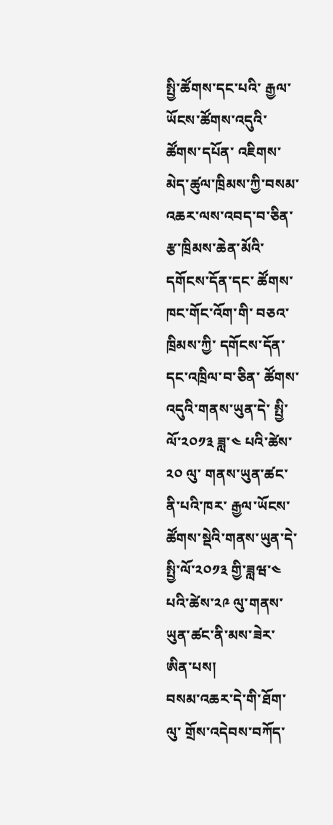སྤྱི་ཚོགས་དང་པའི་ རྒྱལ་ཡོངས་ཚོགས་འདུའི་ཚོགས་དཔོན་ འཇིགས་མེད་ཚུལ་ཁྲིམས་ཀྱི་བསམ་འཆར་ལས་འབད་བ་ཅིན་ རྩ་ཁྲིམས་ཆེན་མོའི་དགོངས་དོན་དང་ ཚོགས་ཁང་གོང་འོག་གི་ བཅའ་ཁྲིམས་ཀྱི་ དགོངས་དོན་དང་འཁྲིལ་བ་ཅིན་ ཚོགས་འདུའི་གནས་ཡུན་དེ་ སྤྱི་ལོ་༢༠༡༣ ཟླ་༤ པའི་ཚེས་༢༠ ལུ་ གནས་ཡུན་ཚང་ནི་པའི་ཁར་ རྒྱལ་ཡོངས་ཚོགས་སྡེའི་གནས་ཡུན་དེ་ སྤྱི་ལོ་༢༠༡༣ གྱི་ཟླཝ་༤ པའི་ཚེས་༢༩ ལུ་གནས་ཡུན་ཚང་ནི་མས་ཟེར་ ཨིན་པས།
བསམ་འཆར་དེ་གི་ཐོག་ལུ་ གྲོས་འདེབས་བཀོད་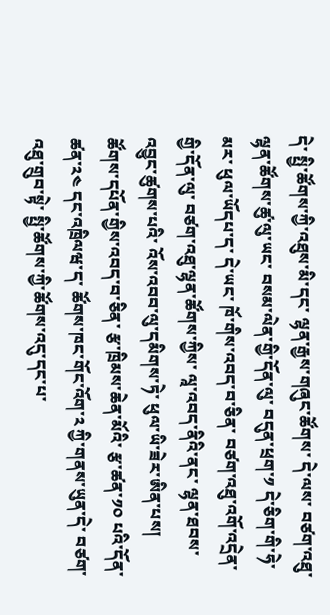དེ་ སྤྱི་ཚོགས་ཀྱི་འཐུས་མི་དང་ ལྷན་རྒྱས་གཞུང་ཚོགས་ དེ་ལས་ བཙག་འཐུ་ལྷན་ཚོགས་ཚུ་ལུ་ཡང་ བསམ་ལེན་གྱི་དོན་ལུ་ བདུན་ཕྲག་༡ དེ་ཅིག་གི་ཧེ་མར་ ཕུལ་ཡོདཔ་ད་ དེ་ཡང་ ཁོ་གིས་འབད་བ་ཅིན་ བཙག་འཐུ་འགོ་འདྲེན་གྱི་དོན་ལུ་ བཙག་འཐུ་ལྷན་ཚོགས་ཀྱིས་ ལཱ་འབད་ནིའི་ནང་ ལྷན་ཐབས་འབྱུང་ཚུགས་པའི་ འོས་འབབ་ལུ་དམིགས་ཏེ་ ཕུལ་ཡི་ཟེར་ཨིན་པས།
ཚོགས་དཔོན་གྱིས་འབད་བ་ཅིན་ རྩ་ཁྲིམས་ཆེན་མོའི་ རྩ་ཚན་༡༠ པའི་དོན་ཚན་༢༤ དང་འཁྲིལཝ་ད་ ཚོགས་ཁང་གོང་འོག་༢ ཀྱི་གནས་ཡུན་དེ་ བཙག་འཐུ་གྲུབ་སྟེ་ སྤྱི་ཚོགས་ཀྱི་ཚོགས་འདུ་དང་པ་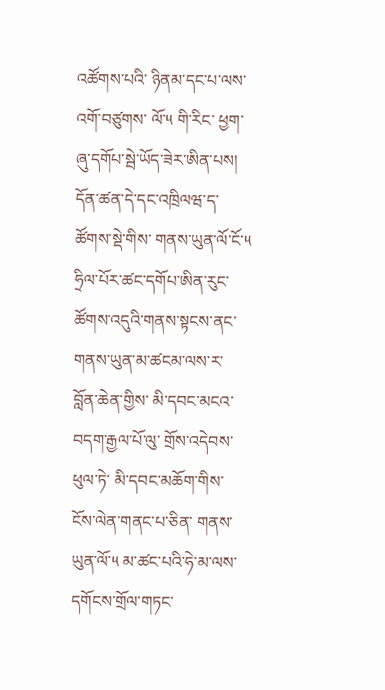འཚོགས་པའི་ ཉིནམ་དང་པ་ལས་འགོ་བཙུགས་ ལོ་༥ གི་རིང་ ཕྱག་ཞུ་དགོཔ་སྦེ་ཡོད་ཟེར་ཨིན་པས།
དོན་ཚན་དེ་དང་འཁྲིལཝ་ད་ ཚོགས་སྡེ་གིས་ གནས་ཡུན་ལོ་ངོ་༥ ཧྲིལ་པོར་ཚང་དགོཔ་ཨིན་རུང་ ཚོགས་འདུའི་གནས་སྟངས་ནང་ གནས་ཡུན་མ་ཚངམ་ལས་ར་ བློན་ཆེན་གྱིས་ མི་དབང་མངའ་བདག་རྒྱལ་པོ་ལུ་ གྲོས་འདེབས་ཕུལ་ཏེ་ མི་དབང་མཆོག་གིས་ ངོས་ལེན་གནང་པ་ཅིན་ གནས་ཡུན་ལོ་༥ མ་ཚང་པའི་ཧེ་མ་ལས་ དགོངས་གྲོལ་གཏང་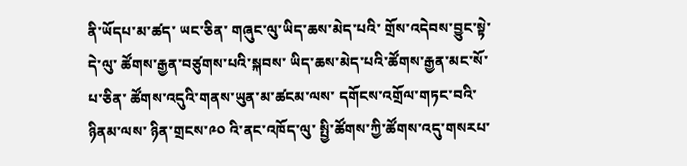ནི་ཡོདཔ་མ་ཚད་ ཡང་ཅིན་ གཞུང་ལུ་ཡིད་ཆས་མེད་པའི་ གྲོས་འདེབས་བྱུང་སྟེ་ དེ་ལུ་ ཚོགས་རྒྱན་བཙུགས་པའི་སྐབས་ ཡིད་ཆས་མེད་པའི་ཚོགས་རྒྱན་མང་སོ་པ་ཅིན་ ཚོགས་འདུའི་གནས་ཡུན་མ་ཚངམ་ལས་ དགོངས་འགྲོལ་གཏང་བའི་ཉིནམ་ལས་ ཉིན་གྲངས་༩༠ འི་ནང་འཁོད་ལུ་ སྤྱི་ཚོགས་ཀྱི་ཚོགས་འདུ་གསརཔ་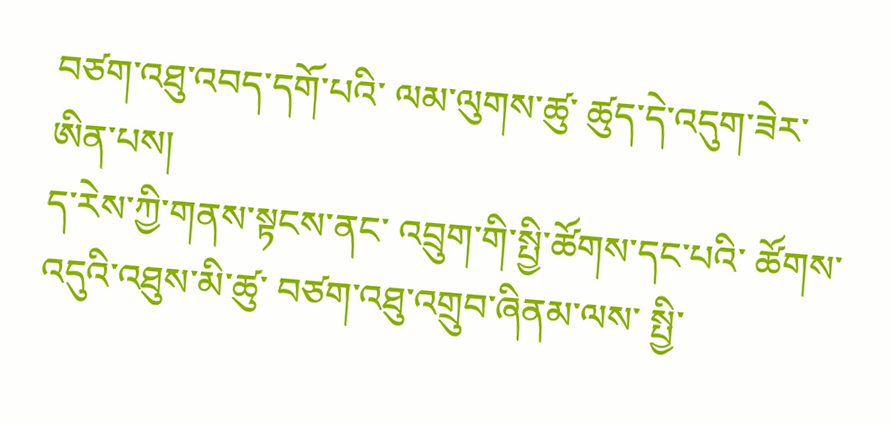བཙག་འཐུ་འབད་དགོ་པའི་ ལམ་ལུགས་ཚུ་ ཚུད་དེ་འདུག་ཟེར་ཨིན་པས།
ད་རེས་ཀྱི་གནས་སྟངས་ནང་ འབྲུག་གི་སྤྱི་ཚོགས་དང་པའི་ ཚོགས་འདུའི་འཐུས་མི་ཚུ་ བཙག་འཐུ་འགྲུབ་ཞིནམ་ལས་ སྤྱི་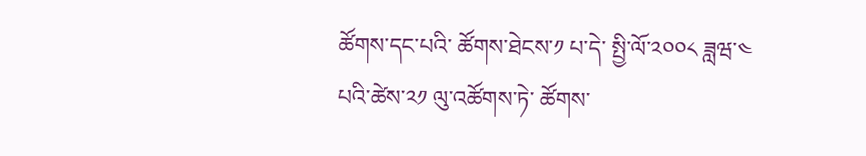ཚོགས་དང་པའི་ ཚོགས་ཐེངས་༡ པ་དེ་ སྤྱི་ལོ་༢༠༠༨ ཟླཝ་༤ པའི་ཚེས་༢༡ ལུ་འཚོགས་ཏེ་ ཚོགས་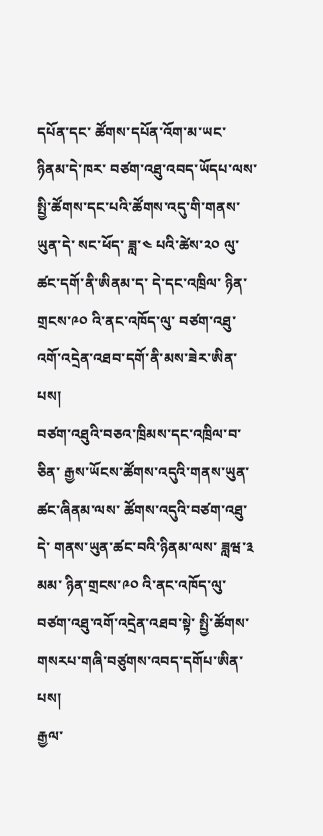དཔོན་དང་ ཚོགས་དཔོན་འོག་མ་ཡང་ ཉིནམ་དེ་ཁར་ བཙག་འཐུ་འབད་ཡོདཔ་ལས་ སྤྱི་ཚོགས་དང་པའི་ཚོགས་འདུ་གི་གནས་ཡུན་དེ་ སང་ཕོད་ ཟླ་༤ པའི་ཚེས་༢༠ ལུ་ ཚང་དགོ་ནི་ཨིནམ་ད་ དེ་དང་འཁྲིལ་ ཉིན་གྲངས་༩༠ འི་ནང་འཁོད་ལུ་ བཙག་འཐུ་ འགོ་འདྲེན་འཐབ་དགོ་ནི་མས་ཟེར་ཨིན་པས།
བཙག་འཐུའི་བཅའ་ཁྲིམས་དང་འཁྲིལ་བ་ཅིན་ རྒྱས་ཡོངས་ཚོགས་འདུའི་གནས་ཡུན་ཚང་ཞིནམ་ལས་ ཚོགས་འདུའི་བཙག་འཐུ་དེ་ གནས་ཡུན་ཚང་བའི་ཉིནམ་ལས་ ཟླཝ་༣ མམ་ ཉིན་གྲངས་༩༠ འི་ནང་འཁོད་ལུ་ བཙག་འཐུ་འགོ་འདྲེན་འཐབ་སྟེ་ སྤྱི་ཚོགས་གསརཔ་གཞི་བཙུགས་འབད་དགོཔ་ཨིན་པས།
རྒྱལ་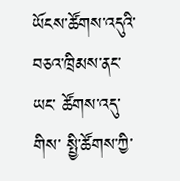ཡོངས་ཚོགས་འདུའི་བཅའ་ཁྲིམས་ནང་ཡང་ ཚོགས་འདུ་གིས་ སྤྱི་ཚོགས་ཀྱི་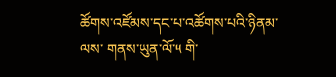ཚོགས་འཛོམས་དང་པ་འཚོགས་པའི་ཉིནམ་ལས་ གནས་ཡུན་ལོ་༥ གི་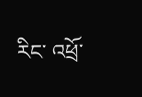རིང་ འཕྲོ་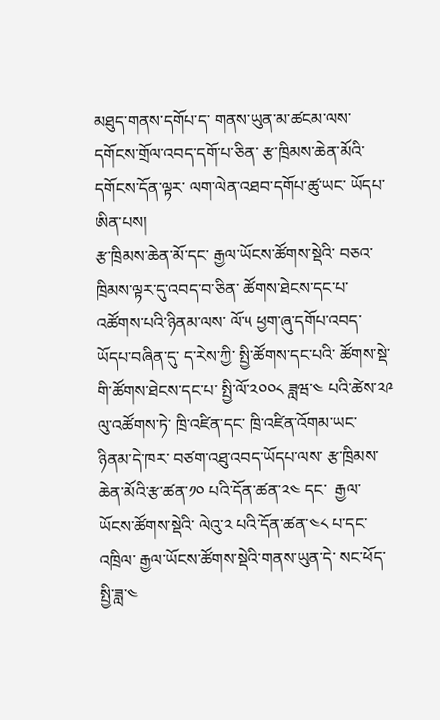མཐུད་གནས་དགོཔ་ད་ གནས་ཡུན་མ་ཚངམ་ལས་ དགོངས་གྲོལ་འབད་དགོ་པ་ཅིན་ རྩ་ཁྲིམས་ཆེན་མོའི་དགོངས་དོན་ལྟར་ ལག་ལེན་འཐབ་དགོཔ་ཚུ་ཡང་ ཡོདཔ་ཨིན་པས།
རྩ་ཁྲིམས་ཆེན་མོ་དང་ རྒྱལ་ཡོངས་ཚོགས་སྡེའི་ བཅའ་ཁྲིམས་ལྟར་དུ་འབད་བ་ཅིན་ ཚོགས་ཐེངས་དང་པ་འཚོགས་པའི་ཉིནམ་ལས་ ལོ་༥ ཕྱག་ཞུ་དགོཔ་འབད་ཡོདཔ་བཞིན་དུ་ ད་རེས་ཀྱི་ སྤྱི་ཚོགས་དང་པའི་ ཚོགས་སྡེ་གི་ཚོགས་ཐེངས་དང་པ་ སྤྱི་ལོ་༢༠༠༨ ཟླཝ་༤ པའི་ཚེས་༢༩ ལུ་འཚོགས་ཏེ་ ཁྲི་འཛིན་དང་ ཁྲི་འཛིན་འོགམ་ཡང་ ཉིནམ་དེ་ཁར་ བཙག་འཐུ་འབད་ཡོདཔ་ལས་ རྩ་ཁྲིམས་ཆེན་མོའི་རྩ་ཚན་༡༠ པའི་དོན་ཚན་༢༤ དང་  རྒྱལ་ཡོངས་ཚོགས་སྡེའི་ ལེའུ་༢ པའི་དོན་ཚན་༤༨ པ་དང་འཁྲིལ་ རྒྱལ་ཡོངས་ཚོགས་སྡེའི་གནས་ཡུན་དེ་ སང་ཕོད་སྤྱི་ཟླ་༤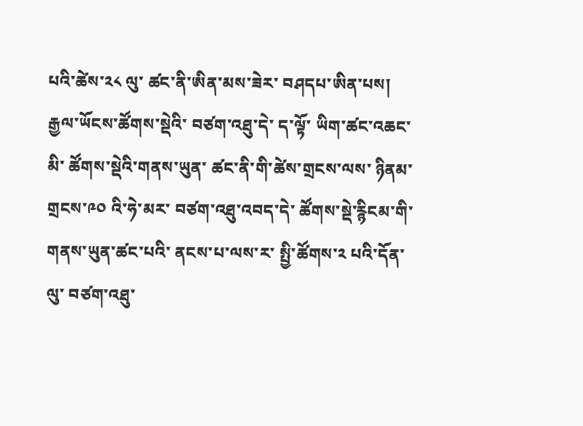པའི་ཚེས་༢༨ ལུ་ ཚང་ནི་ཨིན་མས་ཟེར་ བཤདཔ་ཨིན་པས།
རྒྱལ་ཡོངས་ཚོགས་སྡེའི་ བཙག་འཐུ་དེ་ ད་ལྟོ་ ཡིག་ཚང་འཆང་མི་ ཚོགས་སྡེའི་གནས་ཡུན་ ཚང་ནི་གི་ཚེས་གྲངས་ལས་ ཉིནམ་གྲངས་༩༠ འི་ཧེ་མར་ བཙག་འཐུ་འབད་དེ་ ཚོགས་སྡེ་རྙིངམ་གི་ གནས་ཡུན་ཚང་པའི་ ནངས་པ་ལས་ར་ སྤྱི་ཚོགས་༢ པའི་དོན་ལུ་ བཙག་འཐུ་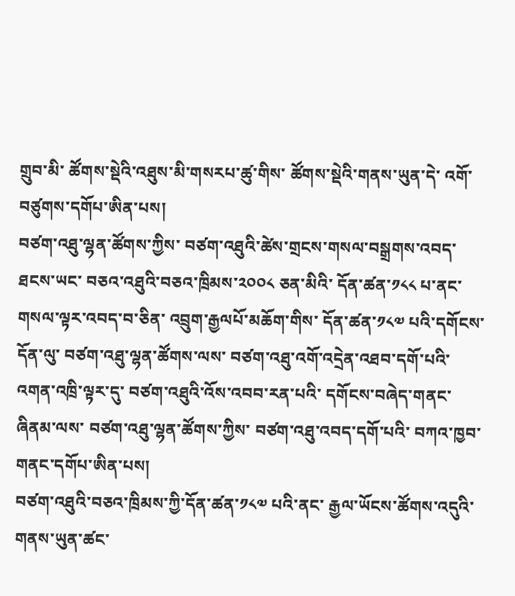གྲུབ་མི་ ཚོགས་སྡེའི་འཐུས་མི་གསརཔ་ཚུ་གིས་ ཚོགས་སྡེའི་གནས་ཡུན་དེ་ འགོ་བཙུགས་དགོཔ་ཨིན་པས།
བཙག་འཐུ་ལྷན་ཚོགས་ཀྱིས་ བཙག་འཐུའི་ཚེས་གྲངས་གསལ་བསྒྲགས་འབད་ཐངས་ཡང་ བཅའ་འཐུའི་བཅའ་ཁྲིམས་༢༠༠༨ ཅན་མིའི་ དོན་ཚན་༡༨༨ པ་ནང་གསལ་ལྟར་འབད་བ་ཅིན་ འབྲུག་རྒྱལཔོ་མཆོག་གིས་ དོན་ཚན་༡༨༧ པའི་དགོངས་དོན་ལུ་ བཙག་འཐུ་ལྷན་ཚོགས་ལས་ བཙག་འཐུ་འགོ་འདྲེན་འཐབ་དགོ་པའི་ འགན་འཁྲི་ལྟར་དུ་ བཙག་འཐུའི་འོས་འབབ་རན་པའི་ དགོངས་བཞེད་གནང་ཞིནམ་ལས་ བཙག་འཐུ་ལྷན་ཚོགས་ཀྱིས་ བཙག་འཐུ་འབད་དགོ་པའི་ བཀའ་ཁྱབ་གནང་དགོཔ་ཨིན་པས།
བཙག་འཐུའི་བཅའ་ཁྲིམས་ཀྱི་དོན་ཚན་༡༨༧ པའི་ནང་ རྒྱལ་ཡོངས་ཚོགས་འདུའི་ གནས་ཡུན་ཚང་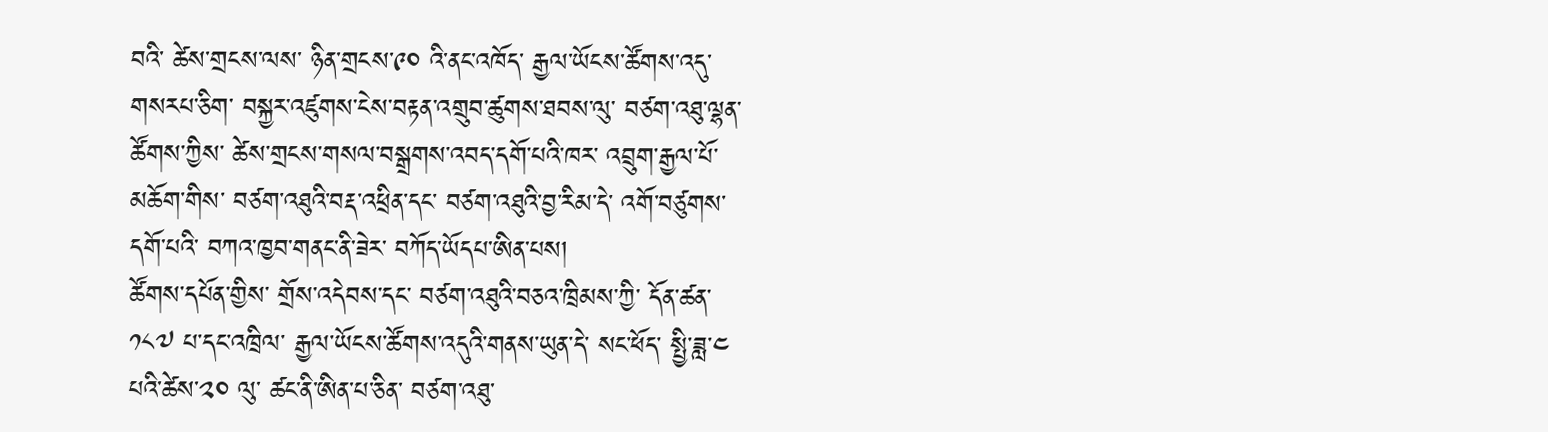བའི་ ཚེས་གྲངས་ལས་ ཉིན་གྲངས་༩༠ འི་ནང་འཁོད་ རྒྱལ་ཡོངས་ཚོགས་འདུ་གསརཔ་ཅིག་ བསྐྱར་འཛུགས་ངེས་བརྟན་འགྲུབ་ཚུགས་ཐབས་ལུ་ བཙག་འཐུ་ལྷན་ཚོགས་ཀྱིས་ ཚེས་གྲངས་གསལ་བསྒྲགས་འབད་དགོ་པའི་ཁར་ འབྲུག་རྒྱལ་པོ་མཆོག་གིས་ བཙག་འཐུའི་བརྡ་འཕྲིན་དང་ བཙག་འཐུའི་བྱ་རིམ་དེ་ འགོ་བཙུགས་དགོ་པའི་ བཀའ་ཁྱབ་གནང་ནི་ཟེར་ བཀོད་ཡོདཔ་ཨིན་པས།
ཚོགས་དཔོན་གྱིས་ གྲོས་འདེབས་དང་ བཙག་འཐུའི་བཅའ་ཁྲིམས་ཀྱི་ དོན་ཚན་༡༨༧ པ་དང་འཁྲིལ་ རྒྱལ་ཡོངས་ཚོགས་འདུའི་གནས་ཡུན་དེ་ སང་ཕོད་ སྤྱི་ཟླ་༤ པའི་ཚེས་༢༠ ལུ་ ཚང་ནི་ཨིན་པ་ཅིན་ བཙག་འཐུ་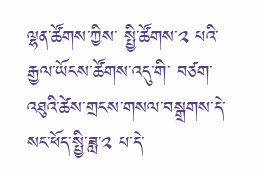ལྷན་ཚོགས་ཀྱིས་ སྤྱི་ཚོགས་༢ པའི་ རྒྱལ་ཡོངས་ཚོགས་འདུ་གི་ བཙག་འཐུའི་ཚེས་གྲངས་གསལ་བསྒྲགས་དེ་ སང་ཕོད་སྤྱི་ཟླ་༢ པ་དེ་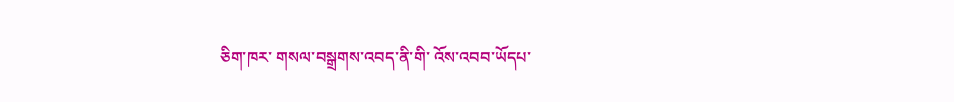ཅིག་ཁར་ གསལ་བསྒྲགས་འབད་ནི་གི་ འོས་འབབ་ཡོདཔ་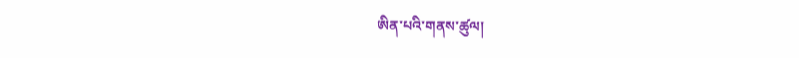ཨིན་པའི་གནས་ཚུལ།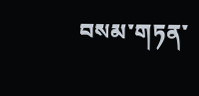བསམ་གཏན་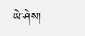ཡེ་ཤེས།